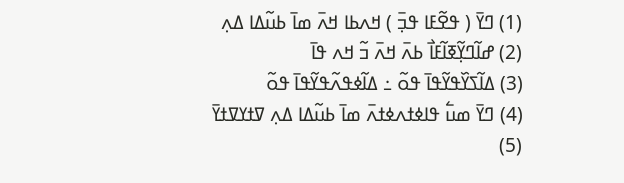(1) ߣߌ߫ ( ߟߐ߬ߓߊ ߟߏ߲߫ ) ߞߍߕߊ ߞߍ߫ ߘߊ߫ ߕߎ߬ߡߊ ߡߍ߲
(2) ߝߊ߬ߣߌ߲߬ߧߊ߬ߓߊ߯ ߕߍ߫ ߞߍ߫ ߏ߬ ߞߍ ߟߊ߫
(3) ߡߊ߬ߖߌ߰ߟߌ߬ߟߊ߫ ߟߋ߬ ߸ ߡߊ߬ߦߟߍ߬ߟߌ߬ߟߊ߫ ߟߋ߬
(4) ߣߌ߫ ߘߎ߱ ߟߊߦߙߍߦߙߍ߫ ߘߊ߫ ߕߎ߬ߡߊ ߡߍ߲ ߜߙߌߜߙߌ߫
(5)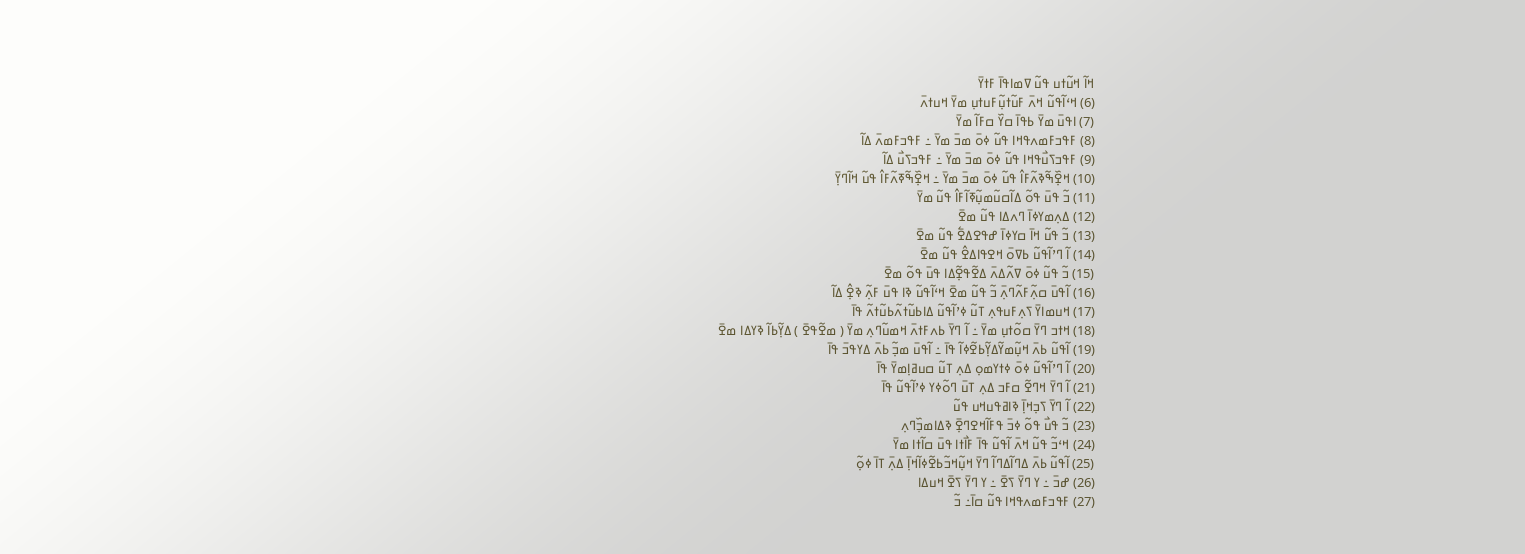ߞߊ߬ ߞߎ߬ߙߎ ߟߎ߬ ߜߘߊߟߊ߫ ߓߙߌ߫
(6) ߞߵߊ߬ߟߎ߬ ߞߍ߫ ߓߎ߬ߙߎ߲߬ߓߎߙߎ߲ ߘߌ߫ ߞߎߙߍ߫
(7) ߊߟߎ߫ ߘߌ߫ ߕߟߊ߫ ߛߌ߰ ߛߓߊ߬ ߘߌ߫
(8) ߓߟߏߓߘߍߟߞߊ ߟߎ߬ ߦߋ߫ ߘߏ߫ ߘߌ߫ ߸ ߓߟߏߓߘߍ߫ ߡߊ߬
(9) ߓߟߏߖߎ߯ߟߞߊ ߟߎ߬ ߦߋ߫ ߘߏ߫ ߘߌ߫ ߸ ߓߟߏߖߎ߯ ߡߊ߬
(10) ߞߐ߲߰ߒ߬ߢߍ߬ߓߊ߮ ߟߎ߬ ߦߋ߫ ߘߏ߫ ߘߌ߫ ߸ ߞߐ߲߰ߒ߬ߧߍ߬ߓߊ߮ ߟߎ߬ ߞߊ߬ߣߌ߲߫
(11) ߏ߬ ߟߎ߫ ߟߋ߬ ߡߊ߬ߛߎ߬ߘߎ߲߬ߧߊ߬ߓߊ߮ ߟߎ߬ ߘߌ߫
(12) ߡߍ߲ߘߌߦߊ߫ ߣߍߡߊ ߟߎ߬ ߘߐ߫
(13) ߏ߬ ߟߎ߬ ߞߊ߫ ߛߌߦߊ߫ ߝߟߐߡߐ߱ ߟߎ߬ ߘߐ߫
(14) ߊ߬ ߣߴߊ߬ߟߎ߬ ߕߜߋ߫ ߞߐߟߊߡߐ߮ ߟߎ߬ ߘߐ߫
(15) ߏ߬ ߟߎ߬ ߦߋ߫ ߜߍ߬ߡߍ߫ ߡߐ߬ߟߐ߲߬ߡߊ ߟߎ߫ ߟߋ߬ ߘߐ߫
(16) ߊ߬ߟߎ߫ ߛߍ߲߬ߓߍ߬ߣߍ߲߫ ߏ߬ ߟߎ߬ ߘߐ߫ ߞߵߊ߬ߟߎ߬ ߢߊ ߟߎ߫ ߓߍ߲߬ ߢߐ߲߮ ߡߊ߬
(17) ߞߎߘߊߌ߫ ߖߍ߲ߓߎߟߍ߲ ߠߎ߬ ߦߴߊ߬ߟߎ߬ ߡߊߕߎ߬ߙߍ߬ߕߎ߬ߙߍ߬ ߟߊ߫
(18) ߞߙߏ ߣߌ߫ ߛߋ߬ߙߎ߲ ߘߌ߫ ߸ ߊ߬ ߣߌ߫ ߕߍߓߙߍ߫ ߞߘߎ߬ߣߍ߲ ߘߌ߫ ( ߘߐ߬ߟߐ߫ ) ߡߌ߲߬ߕߊ߬ ߢߌߡߊ ߘߐ߫
(19) ߊ߬ߟߎ߬ ߕߍ߫ ߞߎ߲߬ߘߌ߬ߡߌ߲߬ߕߐ߬ߦߊ߬ ߟߊ߫ ߸ ߊ߬ߟߎ߫ ߘߏ߲߬ ߕߍ߫ ߡߌߟߏ߫ ߟߊ߫
(20) ߊ߬ ߣߴߊ߬ߟߎ߬ ߦߋ߫ ߦߙߌߘߋ߲ ߡߍ߲ ߠߎ߬ ߛߎߥߊ߲ߘߌ߫ ߟߊ߫
(21) ߊ߬ ߣߌ߫ ߞߣߐ߬ ߛߓߏ ߡߍ߲ ߠߎ߫ ߣߋ߬ߦߌ ߦߴߊ߬ߟߎ߬ ߟߊ߫
(22) ߊ߬ ߣߌ߫ ߖߏ߲ߞߊ߲߫ ߢߊߥߟߎߞߎ ߟߎ߬
(23) ߏ߬ ߟߎ߯ ߟߋ߬ ߦߏ߫ ߟߓߊ߬ߞߐߣߐ߲߫ ߢߡߊߘߏ߲߰ߣߍ߲
(24) ߞߵߏ߬ ߟߎ߬ ߞߍ߫ ߊ߬ߟߎ߬ ߟߊ߫ ߓߊ߯ߙߊ ߟߎ߫ ߛߊ߬ߙߊ ߘߌ߫
(25) ߊ߬ߟߎ߬ ߕߍ߫ ߡߣߊ߬ߡߣߊ߬ ߣߌ߫ ߞߎ߲߬ߞߏ߬ߕߐ߬ߦߊ߬ߞߊ߲߫ ߡߍ߲߫ ߠߊ߫ ߦߋ߲߬
(26) ߝߏ߫ ߸ ߌ ߣߌ߫ ߖߐ߫ ߸ ߌ ߣߌ߫ ߖߐ߫ ߞߎߡߊ
(27) ߓߟߏߓߘߍߟߞߊ ߟߎ߬ ߛߊ߫߸ ߏ߬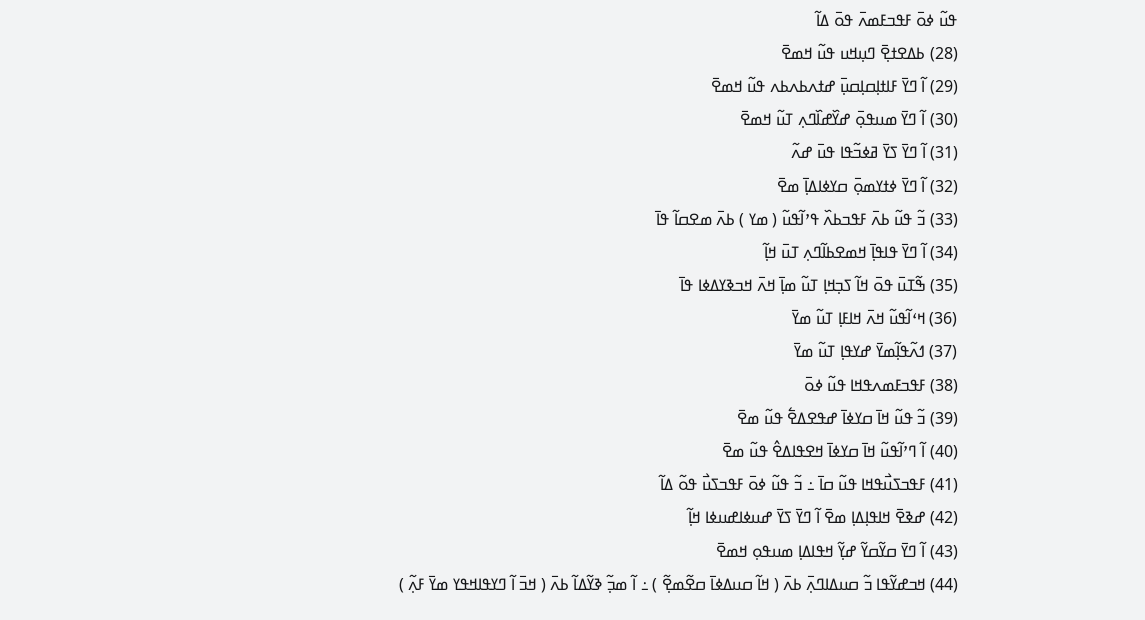ߟߎ߬ ߦߋ߫ ߓߟߏߓߘߍ߫ ߟߋ߫ ߡߊ߬
(28) ߕߡߐߙߐ߲߫ ߣߎ߲ߞߎ ߟߎ߬ ߞߘߐ߫
(29) ߊ߬ ߣߌ߫ ߓߊߙߊ߲ߛߊ߲ߛߎ߲߫ ߝߙߍߕߍߕߍ ߟߎ߬ ߞߘߐ߫
(30) ߊ߬ ߣߌ߫ ߘߎߟߋ߲߫ ߝߌ߰ߝߊ߰ߣߍ߲ ߠߎ߬ ߞߘߐ߫
(31) ߊ߬ ߣߌ߫ ߖߌ߫ ߥߦߏ߬ߟߊ ߟߎ߫ ߝߍ߬
(32) ߊ߬ ߣߌ߫ ߦߙߌߘߋ߲߫ ߛߌߦߊߡߊ߲߫ ߘߐ߫
(33) ߏ߬ ߟߎ߬ ߕߍ߫ ߓߟߏߕߍ߰ ߟߴߊ߬ߟߎ߬ ( ߘߌ ) ߕߍ߫ ߘߐߛߊ߬ ߟߊ߫
(34) ߊ߬ ߣߌ߫ ߟߊߟߊ߲߫ ߞߘߐߕߊ߬ߣߍ߲ ߠߎ߫ ߞߊ߲߬
(35) ߒ߬ߠߎ߫ ߟߋ߫ ߞߊ߬ ߖߏ߲ߞߊ߲ ߠߎ߬ ߘߊ߲߫ ߞߍ߫ ߞߏߢߌߡߦߊ ߟߊ߫
(36) ߞߵߊ߬ߟߎ߬ ߞߍ߫ ߞߊߓߊ߲ ߠߎ߬ ߘߌ߫
(37) ߗߍ߬ߟߊ߲߬ߘߌ߫ ߝߌߟߊ߲ ߠߎ߬ ߘߌ߫
(38) ߓߟߏߓߘߍߟߞߊ ߟߎ߬ ߦߋ߫
(39) ߏ߬ ߟߎ߬ ߞߊ߫ ߛߌߦߊ߫ ߝߟߐߡߐ߱ ߟߎ߬ ߘߐ߫
(40) ߊ߬ ߣߴߊ߬ߟߎ߬ ߞߊ߫ ߛߌߦߊ߫ ߞߐߟߊߡߐ߮ ߟߎ߬ ߘߐ߫
(41) ߓߟߏߖߎ߯ߟߞߊ ߟߎ߬ ߛߊ߫ ߸ ߏ߬ ߟߎ߬ ߦߋ߫ ߓߟߏߖߎ߯ ߟߋ߬ ߡߊ߬
(42) ߝߢߐ߫ ߞߊߟߊ߲ߡߊ߲ ߘߐ߫ ߊ߬ ߣߌ߫ ߖߌ߫ ߝߎߦߊߝߎߦߊ ߞߊ߲߬
(43) ߊ߬ ߣߌ߫ ߛߌ߬ߛߌ߬ ߝߌ߲߬ ߞߟߊߡߊ߲ ߘߎߟߋ߲ ߞߘߐ߫
(44) ߞߏߝߌ߬ߟߊ ߏ߬ ߛߎߡߊߣߍ߲߫ ߕߍ߫ ( ߞߊ߬ ߛߎߡߦߊ߫ ߛߐ߬ߘߐ߲߬ ) ߸ ߊ߬ ߘߏ߲߬ ߢߌ߬ߡߊ߬ ߕߍ߫ ( ߞߏ߫ ߊ߬ ߣߌߟߊߞߟߌ ߘߌ߫ ߓߍ߲߬ )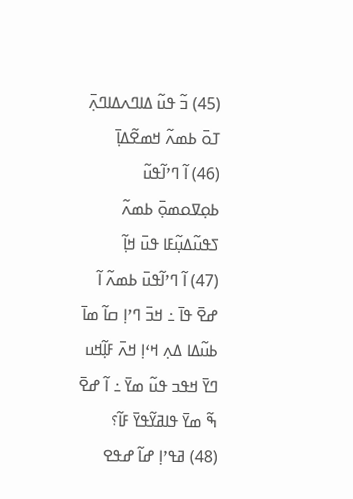(45) ߏ߬ ߟߎ߬ ߡߊߣߍߡߊߣߍ߲߫ ߠߋ߫ ߕߘߍ߬ ߞߘߐ߬ߡߊ߲߫
(46) ߊ߬ ߣߴߊ߬ߟߎ߬ ߕߋ߲ߜߋߘߋ߲߫ ߕߘߍ߬ ߖߟߎ߬ߡߎ߲߬ߓߊ ߟߎ߫ ߞߊ߲߬
(47) ߊ߬ ߣߴߊ߬ߟߎ߫ ߕߘߍ߬ ߊ߬ ߝߐ߫ ߟߊ߫ ߸ ߞߏ߫ ߣߴߊ߲ ߛߊ߬ ߘߊ߫ ߕߎ߬ߡߊ ߡߍ߲ ߞߵߊ߲ ߞߍ߫ ߓߊ߲߬ߞߎ ߣߌ߫ ߞߟߏ ߟߎ߬ ߘߌ߫ ߸ ߊ߬ ߝߐ߫ ߒ߬ ߘߌ߫ ߟߊߥߌ߬ߟߌ߫ ߓߊ߬؟
(48) ߥߟߴߊ߲ ߝߊ߬ ߝߟߐ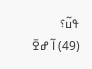ߟߎ߬؟
(49) ߊ߬ ߝߐ߫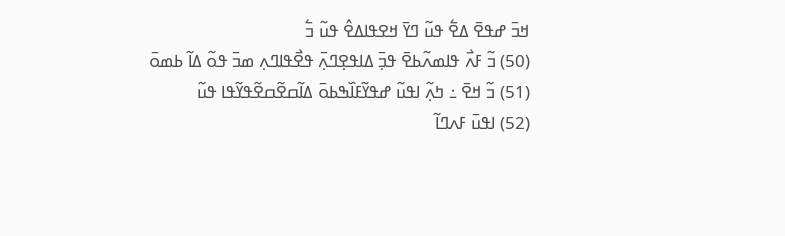ߞߏ߫ ߝߟߐ߫ ߡߐ߱ ߟߎ߬ ߣߌ߫ ߞߐߟߊߡߐ߮ ߟߎ߬ ߏ߱
(50) ߏ߬ ߓߍ߯ ߟߊߘߍ߬ߕߐ߫ ߟߏ߲߫ ߡߊߟߐ߲ߣߍ߲߫ ߟߐ߯ߟߊߣߍ߲ ߘߏ߫ ߟߋ߬ ߡߊ߬ ߕߘߋ߫
(51) ߏ߬ ߞߐ߫ ߸ ߤߍ߲߬ ߊߟߎ߬ ߝߟߌ߬ߓߊ߰ߒߕߋ߫ ߡߊ߬ߛߐ߬ߛߐ߬ߟߌ߬ߟߊ ߟߎ߬
(52) ߊߟߎ߫ ߓߍߣߊ߬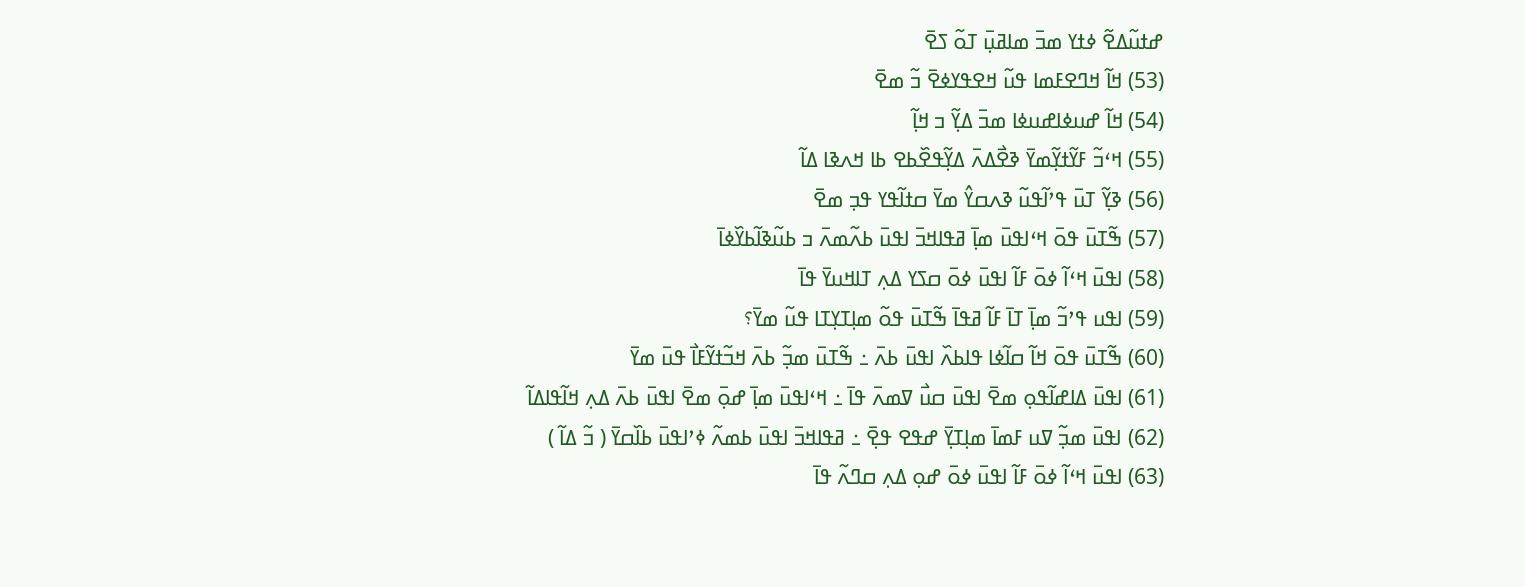ߝߙߎ߬ߡߐ߬ ߦߙߌ ߘߏ߫ ߘߊߥߎ߲߫ ߠߋ߬ ߖߐ߫
(53) ߞߊ߬ ߞߣߐߓߘߊ ߟߎ߬ ߞߐߟߌߦߐ߫ ߏ߬ ߘߐ߫
(54) ߞߊ߬ ߝߎߦߊߝߎߦߊ ߘߏ߫ ߡߌ߲߬ ߏ ߞߊ߲߬
(55) ߞߵߏ߬ ߓߌ߬ߙߌ߲߬ߘߌ߫ ߢߐ߯ߡߍ߫ ߡߌ߲߬ߟߐ߰ߕߐ ߕߊ ߞߍߢߊ ߡߊ߬
(56) ߢߌ߲߬ ߠߎ߫ ߟߴߊ߬ߟߎ߬ ߢߍߛߌ߮ ߘߌ߫ ߛߙߊ߬ߟߌ ߟߏ߲ ߘߐ߫
(57) ߒ߬ߠߎ߫ ߟߋ߫ ߞߵߊߟߎ߫ ߘߊ߲߫ ߥߟߊߞߏ߫ ߊߟߎ߫ ߕߍ߬ߘߍ߫ ߏ ߕߎ߬ߢߊ߬ߕߌ߰ߦߊ߫
(58) ߊߟߎ߫ ߞߵߊ߬ ߦߋ߫ ߓߊ߬ ߊߟߎ߫ ߦߋ߫ ߛߖߌ ߡߍ߲ ߠߊߞߎߌ߫ ߟߊ߫
(59) ߊߟߎ ߟߴߏ߬ ߘߊ߲߫ ߠߊ߫ ߓߊ߬ ߥߟߊ߫ ߒ߬ߠߎ߫ ߟߋ߬ ߘߊ߲ߠߌ߲ߠߊ ߟߎ߬ ߘߌ߫؟
(60) ߒ߬ߠߎ߫ ߟߋ߫ ߞߊ߬ ߛߊ߬ߦߊ ߟߊߕߍ߰ ߊߟߎ߫ ߕߍ߫ ߸ ߒ߬ߠߎ߫ ߘߏ߲߬ ߕߍ߫ ߞߏ߬ߙߌ߬ߓߊ߯ ߟߎ߫ ߘߌ߫
(61) ߊߟߎ߫ ߡߊߝߊ߬ߟߋ߲ ߘߐ߫ ߊߟߎ߫ ߛߎ߯ ߜߘߍ߫ ߟߊ߫ ߸ ߞߵߊߟߎ߫ ߘߊ߲߫ ߝߋ߲߫ ߘߐ߫ ߊߟߎ߫ ߕߍ߫ ߡߍ߲ ߞߊ߬ߟߊߡߊ߬
(62) ߊߟߎ߫ ߘߏ߲߬ ߜߎ ߓߘߊ߫ ߘߊ߲ߠߌ߲߫ ߝߟߐ ߟߐ߲߫ ߸ ߥߟߊߞߏ߫ ߊߟߎ߫ ߕߘߍ߬ ߦߴߊߟߎ߫ ߕߊ߰ߛߌ߫ ( ߏ߬ ߡߊ߬ )
(63) ߊߟߎ߫ ߞߵߊ߬ ߦߋ߫ ߓߊ߬ ߊߟߎ߫ ߦߋ߫ ߝߋ߲ ߡߍ߲ ߛߣߍ߬ ߟߊ߫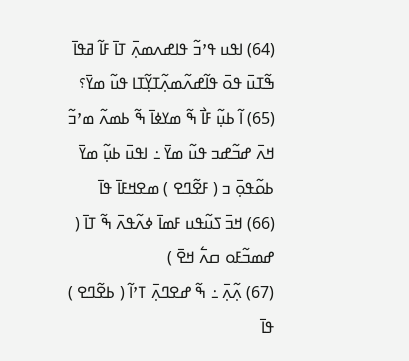(64) ߊߟߎ ߟߴߏ߬ ߟߊߝߍߘߍ߲߫ ߠߊ߫ ߓߊ߬ ߥߟߊ߫ ߒ߬ߠߎ߫ ߟߋ߫ ߟߊ߬ߝߍ߬ߘߍ߲߬ߠߌ߲߬ߠߊ ߟߎ߬ ߘߌ߫؟
(65) ߊ߬ ߕߎ߲߬ ߓߊ߯ ߒ߬ ߘߌߦߊ߫ ߒ߬ ߕߘߍ߬ ߘߴߏ߬ ߞߍ߫ ߝߏ߬ߝߏ ߟߎ߬ ߘߌ߫ ߸ ߊߟߎ߫ ߕߎ߲߬ ߘߌ߫ ߕߋ߬ߟߋ߲߫ ߏ ( ߓߐ߬ߣߐ ) ߘߐߞߓߊ߫ ߟߊ߫
(66) ߞߏ߫ ߖߎ߬ߟߎ ߓߘߊ߫ ߦߍ߬ߟߍ߫ ߒ߬ ߠߊ߫ ( ߝߘߏ߬ߓߋ ߛߍ߱ ߞߐ߫ )
(67) ߍ߲߬ߍ߲߫ ߸ ߒ߬ ߝߐߣߍ߲߫ ߠߴߊ߬ ( ߕߐ߬ߣߐ ) ߟߊ߫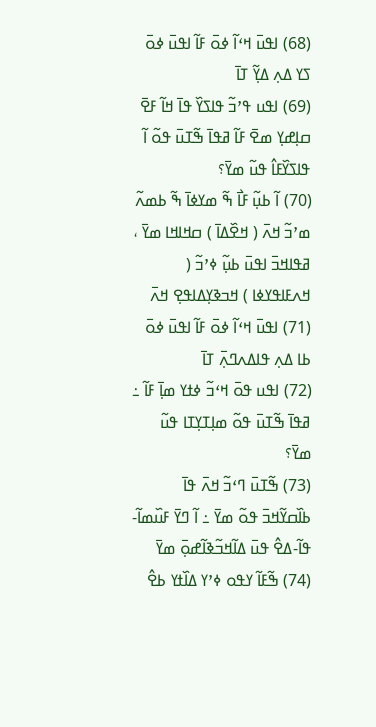(68) ߊߟߎ߫ ߞߵߊ߬ ߦߋ߫ ߓߊ߬ ߊߟߎ߫ ߦߋ߫ ߖߌ ߡߍ߲ ߡߌ߲߬ ߠߊ߫
(69) ߊߟߎ ߟߴߏ߬ ߟߊߖߌ߰ ߟߊ߫ ߞߊ߬ ߓߐ߫ ߛߊ߲ߝߌ߲ ߘߐ߫ ߓߊ߬ ߥߟߊ߫ ߒ߬ߠߎ߫ ߟߋ߬ ߊ߬ ߟߊߖߌ߰ߓߊ߮ ߟߎ߬ ߘߌ߫؟
(70) ߊ߬ ߕߎ߲߬ ߓߊ߯ ߒ߬ ߘߌߦߊ߫ ߒ߬ ߕߘߍ߬ ߘߴߏ߬ ߞߍ߫ ( ߞߐ߰ߡߊ߫ ) ߛߞߊߞߊ ߘߌ߫ ، ߥߟߊߞߏ߫ ߊߟߎ߫ ߕߎ߲߬ ߦߴߏ߬ ( ߞߍߓߊߟߌߦߊ ) ߞߏߢߌ߲ߡߊߟߐ߲ ߞߍ߫
(71) ߊߟߎ߫ ߞߵߊ߬ ߦߋ߫ ߓߊ߬ ߊߟߎ߫ ߦߋ߫ ߕߊ ߡߍ߲ ߟߊߡߍߣߍ߲߫ ߠߊ߫
(72) ߊߟߎ ߟߋ߫ ߞߵߏ߬ ߦߙߌ ߘߊ߲߫ ߓߊ߬ ߸ ߥߟߊ߫ ߒ߬ߠߎ߫ ߟߋ߬ ߘߊ߲ߠߌ߲ߠߊ ߟߎ߬ ߘߌ߫؟
(73) ߒ߬ߠߎ߫ ߣߵߏ߬ ߞߍ߫ ߟߊ߫ ߕߊ߰ߛߌ߬ߞߏ߫ ߟߋ߬ ߘߌ߫ ߸ ߊ߬ ߣߌ߫ ߓߎ߰ߘߊ߬-ߟߊ߬-ߡߐ߮ ߟߎ߫ ߡߊ߬ߞߏ߬ߢߊ߬ߝߋ߲߫ ߘߌ߫
(74) ߒ߬ߓߊ߬ ߌߟߋ ߦߴߌ ߡߊ߰ߙߌ ߕߐ߮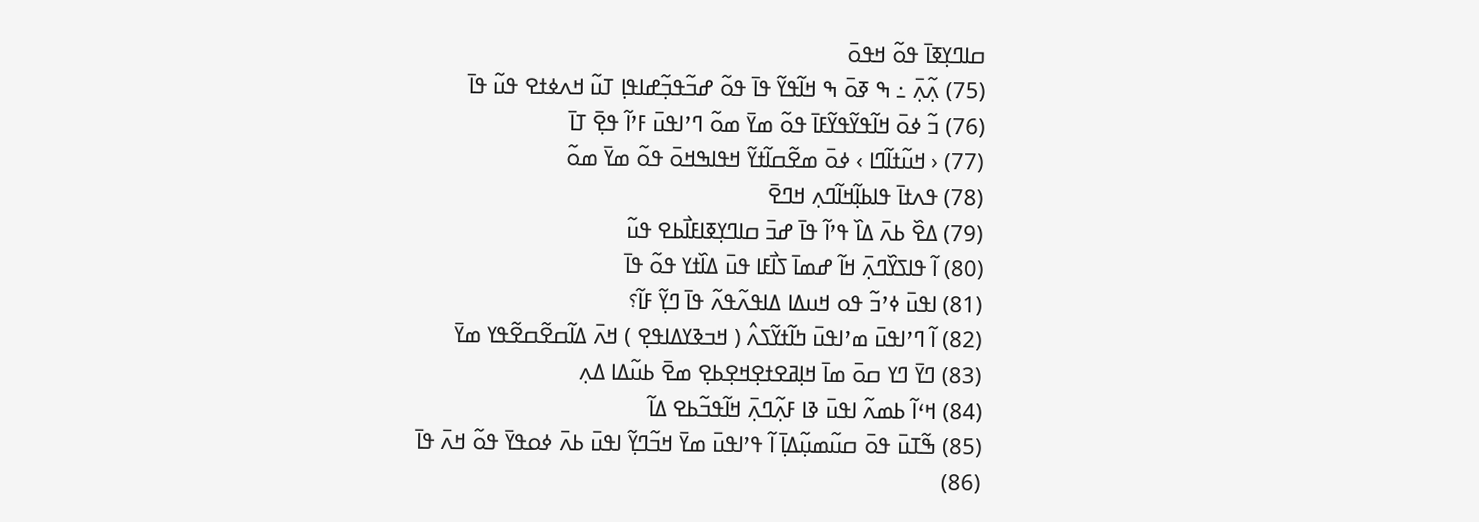ߛߊߣߌ߲ߧߊ߫ ߟߋ߬ ߞߟߋ߫
(75) ߍ߲߬ߍ߲߫ ߸ ߒ ߧߋ߫ ߒ ߞߊ߬ߟߌ߬ ߟߊ߫ ߟߋ߬ ߝߏ߬ߟߏ߲߬ߝߊߟߊ߲ ߠߎ߬ ߞߍߦߙߐ ߟߎ߬ ߟߊ߫
(76) ߏ߬ ߦߋ߫ ߞߊ߬ߟߌ߬ߟߌ߬ߓߊ߫ ߟߋ߬ ߘߌ߫ ߘߋ߬ ߣߴߊߟߎ߫ ߓߴߊ߬ ߟߐ߲߫ ߠߊ߫
(77) ‹ ߞߎ߬ߙߊ߬ߣߊ › ߦߋ߫ ߘߐ߬ߛߊ߬ߙߌ߬ ߞߟߊߒߞߋ߫ ߟߋ߬ ߘߌ߫ ߘߋ߬
(78) ߟߍߙߊ߫ ߟߊߕߊ߲߬ߞߊ߬ߣߍ߲ ߞߣߐ߫
(79) ߡߐ߰ ߕߍ߫ ߡߊ߰ ߟߴߊ߬ ߟߊ߫ ߝߏ߫ ߛߊߣߌ߲ߧߊߓߊ߯ߕߐ ߟߎ߬
(80) ߊ߬ ߟߊߖߌ߰ߣߍ߲߫ ߞߊ߬ ߝߘߊ߫ ߖߊ߯ߓߊ ߟߎ߫ ߡߊ߰ߙߌ ߟߋ߬ ߟߊ߫
(81) ߊߟߎ߫ ߦߴߏ߬ ߟߋ ߞߎߡߊ ߡߊߟߍ߬ߟߍ߬ ߟߊ߫ ߣߌ߲߬ ߓߊ߬؟
(82) ߊ߬ ߣߴߊߟߎ߫ ߘߴߊߟߎ߫ ߤߊ߬ߙߌ߬ߖߍ߮ ( ߞߏߢߌߡߊߟߐ߲ ) ߞߍ߫ ߡߊ߬ߛߐ߬ߛߐ߬ߟߌ ߘߌ߫
(83) ߣߌ߫ ߣߌ ߛߋ߫ ߘߊ߫ ߞߊ߲ߥߐߙߐ߲ߞߐ߲ߕߐ߲ ߘߐ߫ ߕߎ߬ߡߊ ߡߍ߲
(84) ߞߵߊ߬ ߕߘߍ߬ ߊߟߎ߫ ߢߊ ߓߍ߲߬ߣߍ߲߫ ߞߊ߬ߟߏ߬ߕߐ ߡߊ߬
(85) ߒ߬ߠߎ߫ ߟߋ߫ ߛߎ߬ߘߎ߲߬ߡߊ߲߫ ߊ߬ ߟߴߊߟߎ߫ ߘߌ߫ ߞߏ߬ߣߌ߲߬ ߊߟߎ߫ ߕߍ߫ ߦߋߟߌ߫ ߟߋ߬ ߞߍ߫ ߟߊ߫
(86)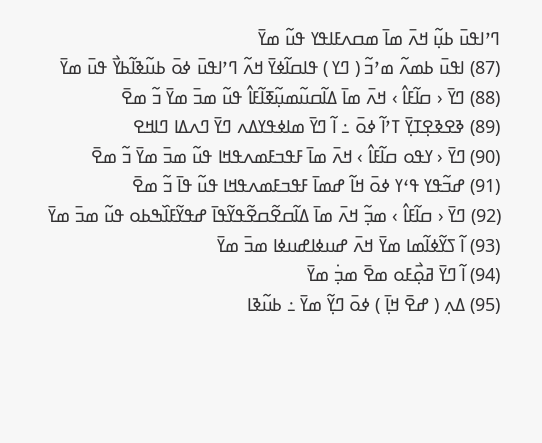ߣߴߊߟߎ߫ ߕߎ߲߬ ߞߍ߫ ߘߊ߫ ߘߛߍߓߊߟߌ ߟߎ߬ ߘߌ߫
(87) ߊߟߎ߫ ߕߘߍ߬ ߘߴߏ߬ ( ߣߌ ) ߟߊߛߊ߬ߦߌ߫ ߞߍ߬ ߣߴߊߟߎ߫ ߦߋ߫ ߕߎ߬ߢߊ߬ߕߌ߯ ߟߎ߫ ߘߌ߫
(88) ߣߌ߫ ‹ ߛߊ߬ߓߊ߮ › ߞߍ߫ ߘߊ߫ ߡߊ߬ߛߎ߬ߘߎ߲߬ߧߊ߬ߓߊ߮ ߟߎ߬ ߘߏ߫ ߘߌ߫ ߏ߬ ߘߐ߫
(89) ߢߐߢߐ߲ߠߌ߲߫ ߠߴߊ߬ ߦߋ߫ ߸ ߊ߬ ߣߌ߫ ߘߊߦߟߌߡߍ ߣߌ߫ ߣߍߡߊ ߣߊߞߐ
(90) ߣߌ߫ ‹ ߌߟߋ ߛߊ߬ߓߊ߮ › ߞߍ߫ ߘߊ߫ ߓߟߏߓߘߍߟߞߊ ߟߎ߬ ߘߏ߫ ߘߌ߫ ߏ߬ ߘߐ߫
(91) ߝߏ߬ߟߌ ߟߵߌ ߦߋ߫ ߞߊ߬ ߝߘߊ߫ ߓߟߏߓߘߍߟߞߊ ߟߎ߬ ߟߊ߫ ߏ߬ ߘߐ߫
(92) ߣߌ߫ ‹ ߛߊ߬ߓߊ߮ › ߘߏ߲߬ ߞߍ߫ ߘߊ߫ ߡߊ߬ߛߐ߬ߛߐ߬ߟߌ߬ߟߊ߫ ߝߟߌ߬ߓߊ߰ߒߕߋ ߟߎ߬ ߘߏ߫ ߘߌ߫
(93) ߊ߬ ߖߌ߬ߦߊ߬ߘߊ ߘߌ߫ ߞߍ߫ ߝߎߦߊߝߎߦߊ ߘߏ߫ ߘߌ߫
(94) ߊ߬ ߣߌ߫ ߥߋ߲߯ߓߋ ߘߐ߫ ߘߏ߲߭ ߘߌ߫
(95) ߡߍ߲ ( ߝߐ߫ ߞߊ߲߫ ) ߦߋ߫ ߣߌ߲߬ ߘߌ߫ ߸ ߕߎ߬ߢߊ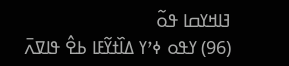ߔߊߞߌߛߊ ߟߋ߬
(96) ߌߟߋ ߦߴߌ ߡߊ߰ߙߌ߬ߓߊ ߕߐ߮ ߟߊߜߍ߫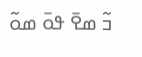ߏ߬ ߘߐ߫ ߟߋ߫ ߘߋ߬